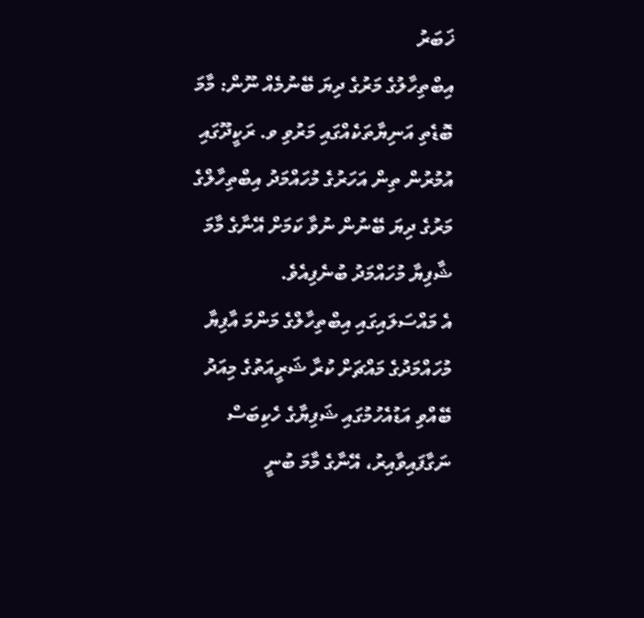ޚަބަރު
އިބްތިހާލުގެ މަރުގެ ދިޔަ ބޭނުމެއް ނޫން: މާމަ
ބޮޑެތި އަނިޔާތަކެއްގައި މަރުވި ވ. ރަކީދޫގައި އުމުރުން ތިން އަހަރުގެ މުހައްމަދު އިބްތިހާލްގެ މަރުގެ ދިޔަ ބޭނުން ނުވާ ކަމަށް އޭނާގެ މާމަ ޝާފިޔާ މުހައްމަދު ބުނެފިއެވެ.
އެ މައްސަލައިގައި އިބްތިހާލްގެ މަންމަ އާފިޔާ މުހައްމަދުގެ މައްޗަށް ކުރާ ޝަރީއަތުގެ މިއަދު ބޭއްވި އަޑުއެހުމުގައި ޝަފިޔާގެ ހެކިބަސް ނަގާފައިވާއިރު، އޭނާގެ މާމަ ބުނީ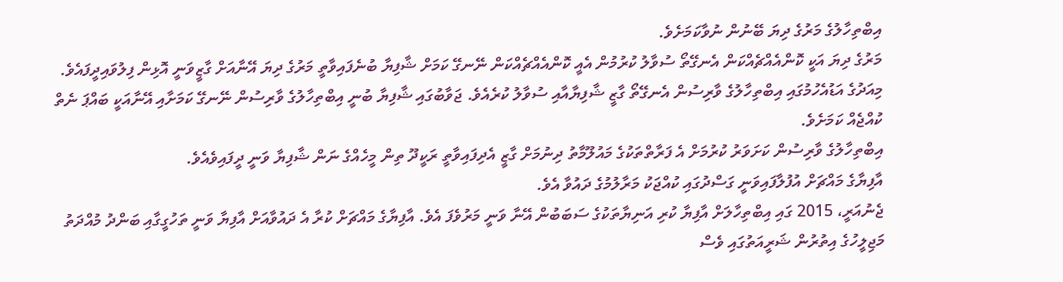އިބްތިހާލުގެ މަރުގެ ދިޔަ ބޭނުން ނުވާކަމަށެވެ.
މަރުގެ ދިޔަ އަކީ ކޮންއެއްޗެއްކަން އެނގޭތޯ ސުވާލު ކުރުމުން އެއީ ކޮންއެއްޗެއްކަން ނޭނގޭ ކަމަށް ޝާފިޔާ ބުނެފައިވާތީ މަރުގެ ދިޔަ އޭނާއަށް ގާޒީވަނީ އޮޅިން ފިލުވައިދީފައެވެ.
މިއަދުގެ އަޑުއެހުމުގައި އިބްތިހާލުގެ ވާރިސުން އެނގޭތޯ ގާޒީ ޝާފިޔާއާއި ސުވާލު ކުރެއެވެ. ޖަވާބުގައި ޝާފިޔާ ބުނީ އިބްތިހާލުގެ ވާރިސުން ނޭނގޭ ކަމަށާއި އޭނާއަކީ ބައްޕަ ނެތް ކުއްޖެއް ކަމަށެވެ.
އިބްތިހާލުގެ ވާރިސުން ކަށަވަރު ކުރުމަށް އެ ފަރާތްތަކުގެ މައުލޫމާތު ދިނުމަށް ގާޒީ އެދިފައިވާތީ ރަކީދޫ ތިން މީހެއްގެ ނަން ޝާފިޔާ ވަނީ ދީފައިވެއެވެ.
އާފިޔާގެ މައްޗަށް އުފުލާފައިވަނީ ގަސްދުގައި ކުއްޖަކު މަރާލުމުގެ ދައުވާ އެވެ.
ޖެނުއަރީ، 2015 ގައި އިބްތިހާލަށް އާފިޔާ ކުރި އަނިޔާތަކުގެ ސަބަބުން އޭނާ ވަނީ މަރުވެފަ އެވެ. އާފިޔާގެ މައްޗަށް ކުރާ އެ ދައުވާއަށް އާފިޔާ ވަނީ ތަހުގީގާއި ބަންދު މުއްދަތު މަޖިލީހުގެ އިތުރުން ޝަރީއަތުގައި ވެސް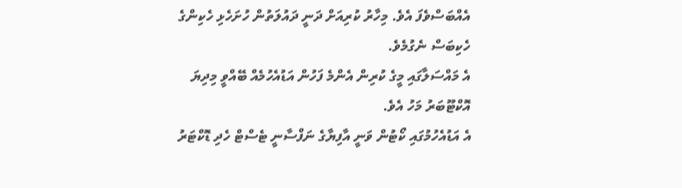އެއްބަސްވެފަ އެވެ. މިހާރު ކުރިއަށް ދަނީ ދައުލަތުން ހުށަހެޅި ހެކިންގެ ހެކިބަސް ނެގުމެވެ.
އެ މައްސަލާގައި މީގެ ކުރިން އެންމެ ފަހުން އަޑުއެހުމެއް ބޭއްވީ މިދިޔަ އޮކްޓޫބަރު މަހު އެވެ.
އެ އަޑުއެހުމުގައި ކޯޓުން ވަނީ އާފިޔާގެ ނަފްސާނީ ޓެސްޓް ހެދި ޑޮކްޓަރު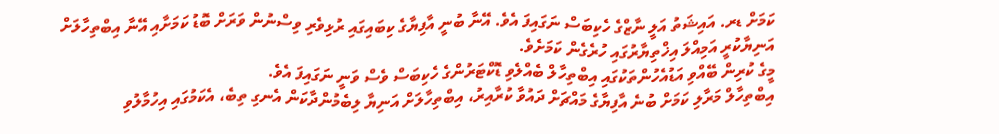ކަމަށް ޑރ. އައިޝަތު އަލީ ނާޒްގެ ހެކިބަސް ނަގައިފަ އެވެ. އޭނާ ބުނީ އާފިޔާގެ ކިބައިގައި ރުޅިވެރި ވިސްނުން ވަރަށް ބޮޑު ކަމަށާއި އޭނާ އިބްތިހާލަށް އަނިޔާކުރީ އަމިއްލަ އިޚްތިޔާރުގައި ހުރެގެން ކަމަށެވެ.
މީގެ ކުރިން ބޭއްވި އަޑުއެހުންތަކުގައި އިބްތިހާލް ބެއްލެވި ޑޮކްޓަރުންގެ ހެކިބަސް ވެސް ވަނީ ނަގައިފަ އެވެ.
އިބްތިހާލް މަރާލި ކަމަށް ބުނެ އާފިޔާގެ މައްޗަށް ދައުވާ ކުރާއިރު، އިބްތިހާލަށް އަނިޔާ ލިބެމުންދާކަން އެނގި ތިބެ، އެކަމުގައި އިހުމާލުވި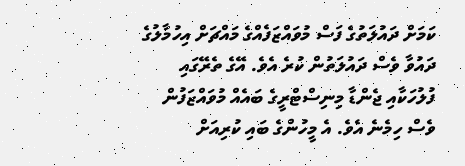ކަމަށް ދައުލަތުގެ ފަސް މުވައްޒަފެއްގެ މައްޗަށް އިހުމާލުގެ ދައުވާ ވެސް ދައުލަތުން ކުރެ އެވެ. އޭގެ ތެރޭގައި ފުލުހަކާއި ޖެންޑާ މިނިސްޓްރީގެ ބައެއް މުވައްޒަފުން ވެސް ހިމެނެ އެވެ. އެ މީހުންގެ ބައި ކުރިއަށް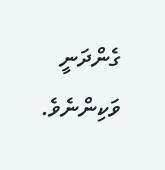ގެންދަނީ ވަކިންނެވެ.